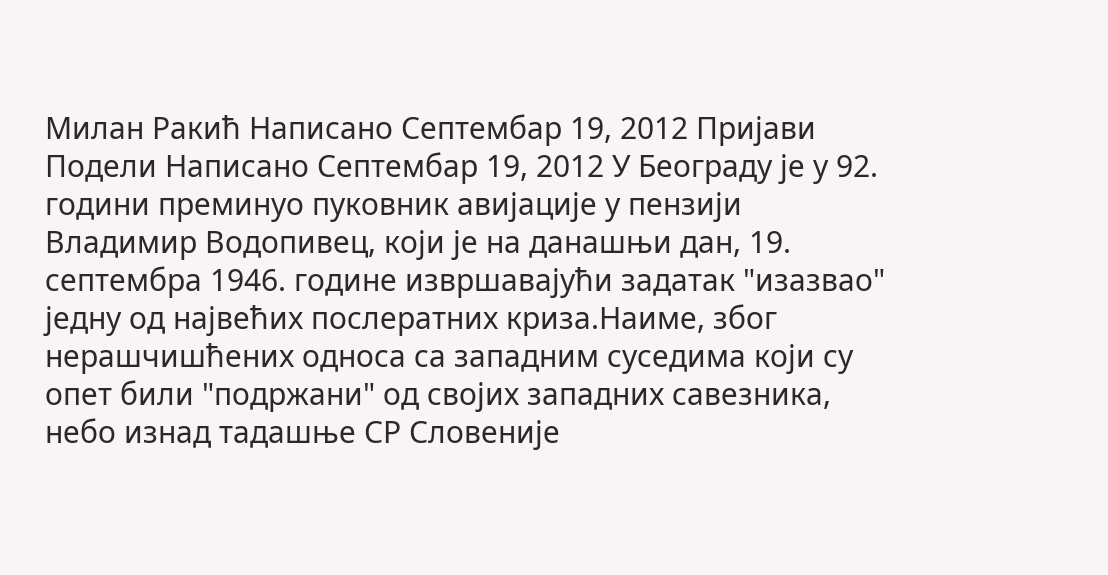Милан Ракић Написано Септембар 19, 2012 Пријави Подели Написано Септембар 19, 2012 У Београду је у 92. години преминуо пуковник авијације у пензији Владимир Водопивец, који је на данашњи дан, 19. септембра 1946. године извршавајући задатак "изазвао" једну од највећих послератних криза.Наиме, због нерашчишћених односа са западним суседима који су опет били "подржани" од својих западних савезника, небо изнад тадашње СР Словеније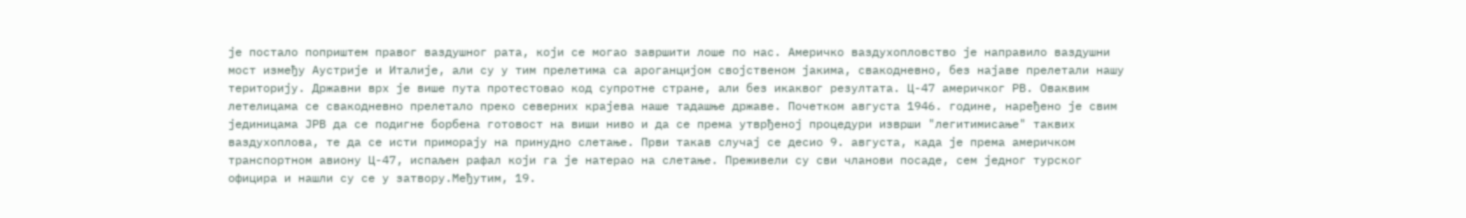је постало поприштем правог ваздушног рата, који се могао завршити лоше по нас. Америчко ваздухопловство је направило ваздушни мост између Аустрије и Италије, али су у тим прелетима са ароганцијом својственом јакима, свакодневно, без најаве прелетали нашу територију. Државни врх је више пута протестовао код супротне стране, али без икаквог резултата. Ц-47 америчког РВ. Оваквим летелицама се свакодневно прелетало преко северних крајева наше тадашње државе. Почетком августа 1946. године, наређено је свим јединицама ЈРВ да се подигне борбена готовост на виши ниво и да се према утврђеној процедури изврши "легитимисање" таквих ваздухоплова, те да се исти приморају на принудно слетање. Први такав случај се десио 9. августа, када је према америчком транспортном авиону Ц-47, испаљен рафал који га је натерао на слетање. Преживели су сви чланови посаде, сем једног турског официра и нашли су се у затвору.Међутим, 19.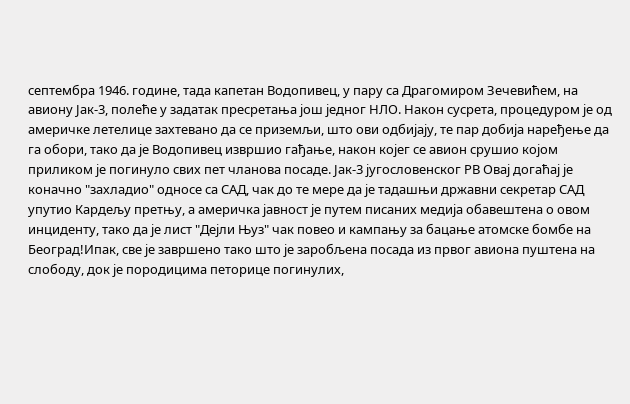септембра 1946. године, тада капетан Водопивец, у пару са Драгомиром Зечевићем, на авиону Јак-3, полеће у задатак пресретања још једног НЛО. Након сусрета, процедуром је од америчке летелице захтевано да се приземљи, што ови одбијају, те пар добија наређење да га обори, тако да је Водопивец извршио гађање, након којег се авион срушио којом приликом је погинуло свих пет чланова посаде. Јак-3 југословенског РВ Овај догаћај је коначно "захладио" односе са САД, чак до те мере да је тадашњи државни секретар САД упутио Кардељу претњу, а америчка јавност је путем писаних медија обавештена о овом инциденту, тако да је лист "Дејли Њуз" чак повео и кампању за бацање атомске бомбе на Београд!Ипак, све је завршено тако што је заробљена посада из првог авиона пуштена на слободу, док је породицима петорице погинулих,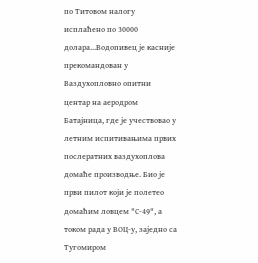по Титовом налогу исплаћено по 30000 долара...Водопивец је касније прекомандован у Ваздухопловно опитни центар на аеродром Батајница, где је учествовао у летним испитивањима првих послератних ваздухоплова домаће производње. Био је први пилот који је полетео домаћим ловцем "С-49", а током рада у ВОЦ-у, заједно са Тугомиром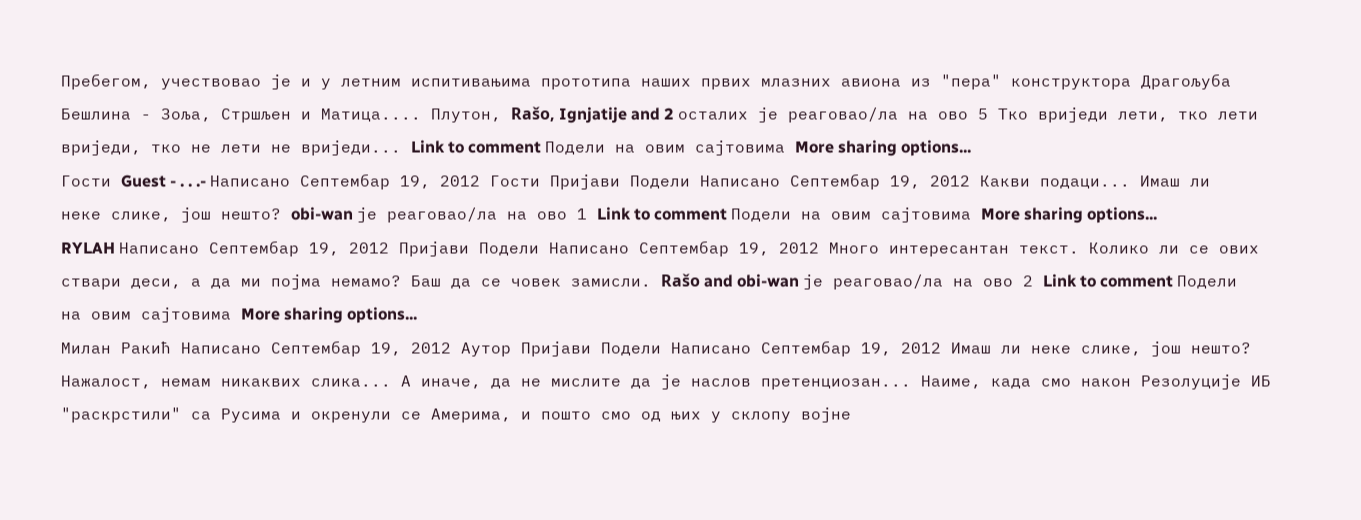Пребегом, учествовао је и у летним испитивањима прототипа наших првих млазних авиона из "пера" конструктора Драгољуба Бешлина - Зоља, Стршљен и Матица.... Плутон, Rašo, Ignjatije and 2 осталих је реаговао/ла на ово 5 Тко вриједи лети, тко лети вриједи, тко не лети не вриједи... Link to comment Подели на овим сајтовима More sharing options...
Гости Guest - . . .- Написано Септембар 19, 2012 Гости Пријави Подели Написано Септембар 19, 2012 Какви подаци... Имаш ли неке слике, још нешто? obi-wan је реаговао/ла на ово 1 Link to comment Подели на овим сајтовима More sharing options...
RYLAH Написано Септембар 19, 2012 Пријави Подели Написано Септембар 19, 2012 Много интересантан текст. Колико ли се ових ствари деси, а да ми појма немамо? Баш да се човек замисли. Rašo and obi-wan је реаговао/ла на ово 2 Link to comment Подели на овим сајтовима More sharing options...
Милан Ракић Написано Септембар 19, 2012 Аутор Пријави Подели Написано Септембар 19, 2012 Имаш ли неке слике, још нешто? Нажалост, немам никаквих слика... А иначе, да не мислите да је наслов претенциозан... Наиме, када смо након Резолуције ИБ "раскрстили" са Русима и окренули се Америма, и пошто смо од њих у склопу војне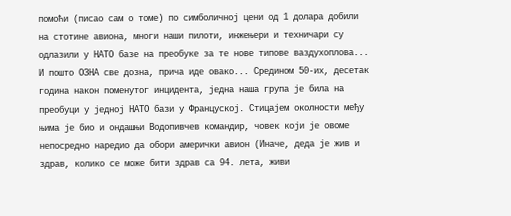помоћи (писао сам о томе) по симболичној цени од 1 долара добили на стотине авиона, многи наши пилоти, инжењери и техничари су одлазили у НАТО базе на преобуке за те нове типове ваздухоплова... И пошто ОЗНА све дозна, прича иде овако... Средином 50-их, десетак година након поменутог инцидента, једна наша група је била на преобуци у једној НАТО бази у Француској. Стицајем околности међу њима је био и ондашњи Водопивчев командир, човек који је овоме непосредно наредио да обори амерички авион (Иначе, деда је жив и здрав, колико се може бити здрав са 94. лета, живи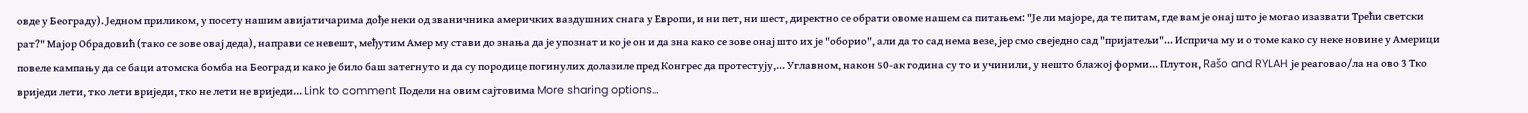овде у Београду). Једном приликом, у посету нашим авијатичарима дође неки од званичника америчких ваздушних снага у Европи, и ни пет, ни шест, директно се обрати овоме нашем са питањем: "Је ли мајоре, да те питам, где вам је онај што је могао изазвати Трећи светски рат?" Мајор Обрадовић (тако се зове овај деда), направи се невешт, међутим Амер му стави до знања да је упознат и ко је он и да зна како се зове онај што их је "оборио", али да то сад нема везе, јер смо свеједно сад "пријатељи"... Исприча му и о томе како су неке новине у Америци повеле кампању да се баци атомска бомба на Београд и како је било баш затегнуто и да су породице погинулих долазиле пред Конгрес да протестују,... Углавном, након 50-ак година су то и учинили, у нешто блажој форми... Плутон, Rašo and RYLAH је реаговао/ла на ово 3 Тко вриједи лети, тко лети вриједи, тко не лети не вриједи... Link to comment Подели на овим сајтовима More sharing options...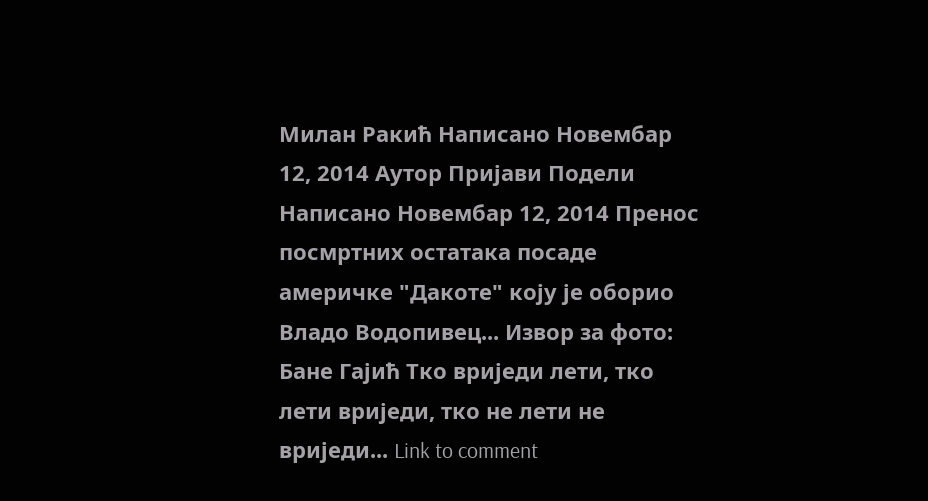Милан Ракић Написано Новембар 12, 2014 Аутор Пријави Подели Написано Новембар 12, 2014 Пренос посмртних остатака посаде америчке "Дакоте" коју је оборио Владо Водопивец... Извор за фото: Бане Гајић Тко вриједи лети, тко лети вриједи, тко не лети не вриједи... Link to comment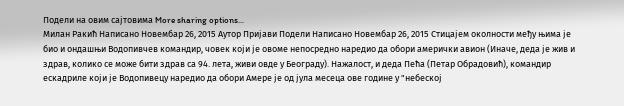Подели на овим сајтовима More sharing options...
Милан Ракић Написано Новембар 26, 2015 Аутор Пријави Подели Написано Новембар 26, 2015 Стицајем околности међу њима је био и ондашњи Водопивчев командир, човек који је овоме непосредно наредио да обори амерички авион (Иначе, деда је жив и здрав, колико се може бити здрав са 94. лета, живи овде у Београду). Нажалост, и деда Пећа (Петар Обрадовић), командир ескадриле који је Водопивецу наредио да обори Амере је од јула месеца ове године у "небеској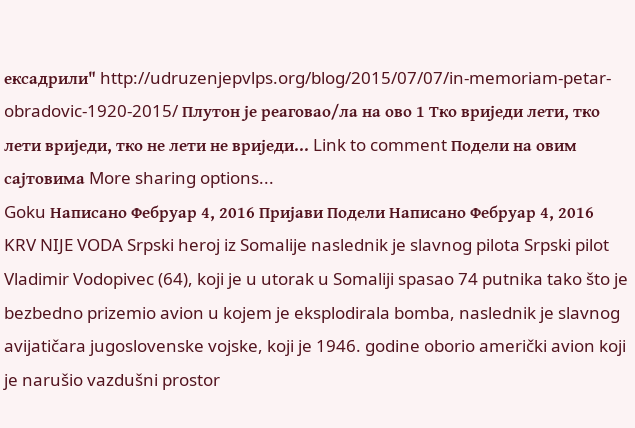ексадрили" http://udruzenjepvlps.org/blog/2015/07/07/in-memoriam-petar-obradovic-1920-2015/ Плутон је реаговао/ла на ово 1 Тко вриједи лети, тко лети вриједи, тко не лети не вриједи... Link to comment Подели на овим сајтовима More sharing options...
Goku Написано Фебруар 4, 2016 Пријави Подели Написано Фебруар 4, 2016 KRV NIJE VODA Srpski heroj iz Somalije naslednik je slavnog pilota Srpski pilot Vladimir Vodopivec (64), koji je u utorak u Somaliji spasao 74 putnika tako što je bezbedno prizemio avion u kojem je eksplodirala bomba, naslednik je slavnog avijatičara jugoslovenske vojske, koji je 1946. godine oborio američki avion koji je narušio vazdušni prostor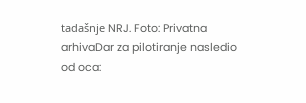tadašnje NRJ. Foto: Privatna arhivaDar za pilotiranje nasledio od oca: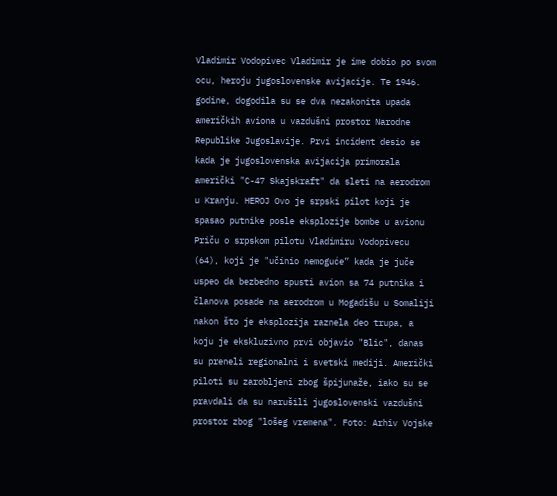Vladimir Vodopivec Vladimir je ime dobio po svom ocu, heroju jugoslovenske avijacije. Te 1946. godine, dogodila su se dva nezakonita upada američkih aviona u vazdušni prostor Narodne Republike Jugoslavije. Prvi incident desio se kada je jugoslovenska avijacija primorala američki "C-47 Skajskraft" da sleti na aerodrom u Kranju. HEROJ Ovo je srpski pilot koji je spasao putnike posle eksplozije bombe u avionu Priču o srpskom pilotu Vladimiru Vodopivecu (64), koji je "učinio nemoguće” kada je juče uspeo da bezbedno spusti avion sa 74 putnika i članova posade na aerodrom u Mogadišu u Somaliji nakon što je eksplozija raznela deo trupa, a koju je ekskluzivno prvi objavio "Blic", danas su preneli regionalni i svetski mediji. Američki piloti su zarobljeni zbog špijunaže, iako su se pravdali da su narušili jugoslovenski vazdušni prostor zbog "lošeg vremena". Foto: Arhiv Vojske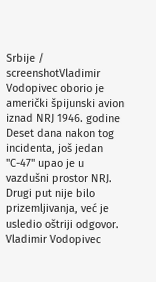Srbije / screenshotVladimir Vodopivec oborio je američki špijunski avion iznad NRJ 1946. godine Deset dana nakon tog incidenta, još jedan "C-47" upao je u vazdušni prostor NRJ. Drugi put nije bilo prizemljivanja, već je usledio oštriji odgovor. Vladimir Vodopivec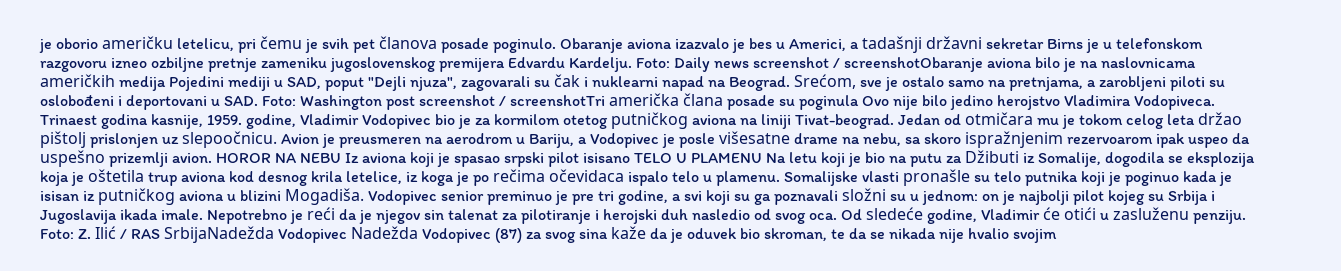je oborio američku letelicu, pri čemu je svih pet članova posade poginulo. Obaranje aviona izazvalo je bes u Americi, a tadašnji državni sekretar Birns je u telefonskom razgovoru izneo ozbiljne pretnje zameniku jugoslovenskog premijera Edvardu Kardelju. Foto: Daily news screenshot / screenshotObaranje aviona bilo je na naslovnicama američkih medija Pojedini mediji u SAD, poput "Dejli njuza", zagovarali su čak i nuklearni napad na Beograd. Srećom, sve je ostalo samo na pretnjama, a zarobljeni piloti su oslobođeni i deportovani u SAD. Foto: Washington post screenshot / screenshotTri američka člana posade su poginula Ovo nije bilo jedino herojstvo Vladimira Vodopiveca. Trinaest godina kasnije, 1959. godine, Vladimir Vodopivec bio je za kormilom otetog putničkog aviona na liniji Tivat-beograd. Jedan od otmičara mu je tokom celog leta držao pištolj prislonjen uz slepoočnicu. Avion je preusmeren na aerodrom u Bariju, a Vodopivec je posle višesatne drame na nebu, sa skoro ispražnjenim rezervoarom ipak uspeo da uspešno prizemlji avion. HOROR NA NEBU Iz aviona koji je spasao srpski pilot isisano TELO U PLAMENU Na letu koji je bio na putu za Džibuti iz Somalije, dogodila se eksplozija koja je oštetila trup aviona kod desnog krila letelice, iz koga je po rečima očevidaca ispalo telo u plamenu. Somalijske vlasti pronašle su telo putnika koji je poginuo kada je isisan iz putničkog aviona u blizini Mogadiša. Vodopivec senior preminuo je pre tri godine, a svi koji su ga poznavali složni su u jednom: on je najbolji pilot kojeg su Srbija i Jugoslavija ikada imale. Nepotrebno je reći da je njegov sin talenat za pilotiranje i herojski duh nasledio od svog oca. Od sledeće godine, Vladimir će otići u zasluženu penziju. Foto: Z. Ilić / RAS SrbijaNadežda Vodopivec Nadežda Vodopivec (87) za svog sina kaže da je oduvek bio skroman, te da se nikada nije hvalio svojim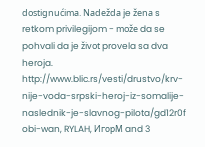dostignućima. Nadežda je žena s retkom privilegijom - može da se pohvali da je život provela sa dva heroja. http://www.blic.rs/vesti/drustvo/krv-nije-voda-srpski-heroj-iz-somalije-naslednik-je-slavnog-pilota/gd12r0f obi-wan, RYLAH, ИгорМ and 3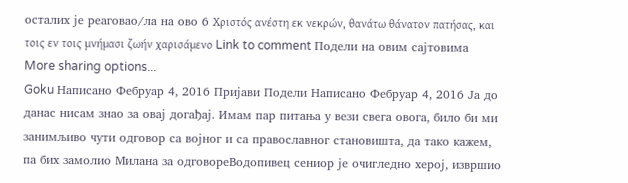осталих је реаговао/ла на ово 6 Χριστός ανέστη εκ νεκρών, θανάτω θάνατον πατήσας, και τοις εν τοις μνήμασι ζωήν χαρισάμενο Link to comment Подели на овим сајтовима More sharing options...
Goku Написано Фебруар 4, 2016 Пријави Подели Написано Фебруар 4, 2016 Ја до данас нисам знао за овај догађај. Имам пар питања у вези свега овога, било би ми занимљиво чути одговор са војног и са православног становишта, да тако кажем, па бих замолио Милана за одговореВодопивец сениор је очигледно херој, извршио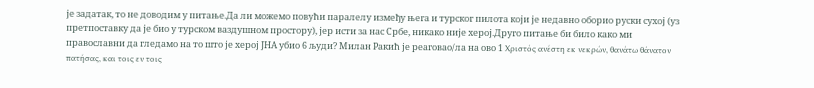је задатак, то не доводим у питање.Да ли можемо повући паралелу између њега и турског пилота који је недавно оборио руски сухој (уз претпоставку да је био у турском ваздушном простору), јер исти за нас Србе, никако није херој.Друго питање би било како ми православни да гледамо на то што је херој ЈНА убио 6 људи? Милан Ракић је реаговао/ла на ово 1 Χριστός ανέστη εκ νεκρών, θανάτω θάνατον πατήσας, και τοις εν τοις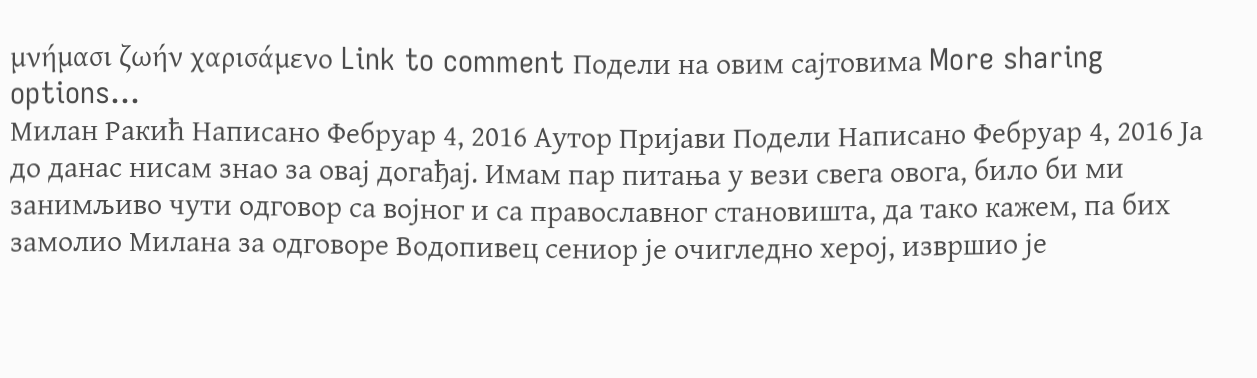μνήμασι ζωήν χαρισάμενο Link to comment Подели на овим сајтовима More sharing options...
Милан Ракић Написано Фебруар 4, 2016 Аутор Пријави Подели Написано Фебруар 4, 2016 Ја до данас нисам знао за овај догађај. Имам пар питања у вези свега овога, било би ми занимљиво чути одговор са војног и са православног становишта, да тако кажем, па бих замолио Милана за одговоре Водопивец сениор је очигледно херој, извршио је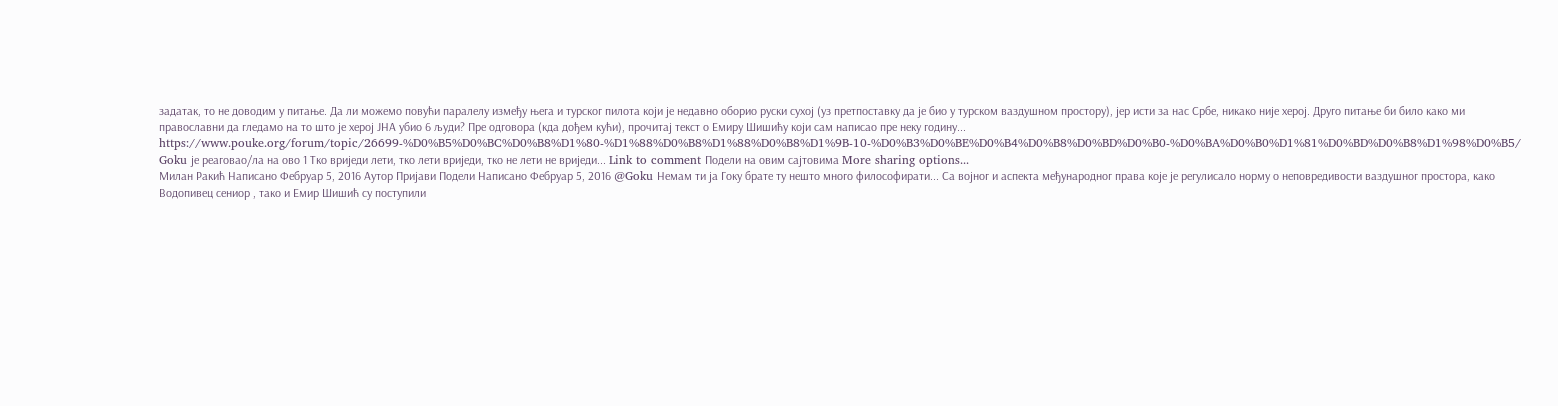задатак, то не доводим у питање. Да ли можемо повући паралелу између њега и турског пилота који је недавно оборио руски сухој (уз претпоставку да је био у турском ваздушном простору), јер исти за нас Србе, никако није херој. Друго питање би било како ми православни да гледамо на то што је херој ЈНА убио 6 људи? Пре одговора (кда дођем кући), прочитај текст о Емиру Шишићу који сам написао пре неку годину... https://www.pouke.org/forum/topic/26699-%D0%B5%D0%BC%D0%B8%D1%80-%D1%88%D0%B8%D1%88%D0%B8%D1%9B-10-%D0%B3%D0%BE%D0%B4%D0%B8%D0%BD%D0%B0-%D0%BA%D0%B0%D1%81%D0%BD%D0%B8%D1%98%D0%B5/ Goku је реаговао/ла на ово 1 Тко вриједи лети, тко лети вриједи, тко не лети не вриједи... Link to comment Подели на овим сајтовима More sharing options...
Милан Ракић Написано Фебруар 5, 2016 Аутор Пријави Подели Написано Фебруар 5, 2016 @Goku Немам ти ја Гоку брате ту нешто много философирати... Са војног и аспекта међународног права које је регулисало норму о неповредивости ваздушног простора, како Водопивец сениор , тако и Емир Шишић су поступили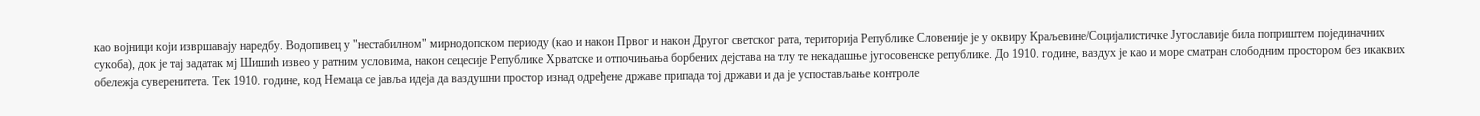као војници који извршавају наредбу. Водопивец у "нестабилном" мирнодопском периоду (као и након Првог и након Другог светског рата, територија Републике Словеније је у оквиру Краљевине/Социјалистичке Југославије била поприштем појединачних сукоба), док је тај задатак мј Шишић извео у ратним условима, након сецесије Републике Хрватске и отпочињања борбених дејстава на тлу те некадашње југосовенске републике. До 1910. године, ваздух је као и море сматран слободним простором без икаквих обележја суверенитета. Тек 1910. године, код Немаца се јавља идеја да ваздушни простор изнад одређене државе припада тој држави и да је успостављање контроле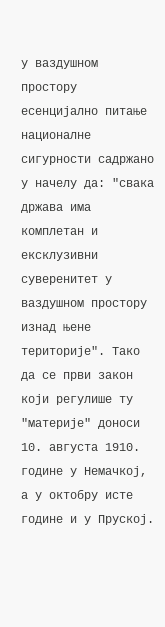у ваздушном простору есенцијално питање националне сигурности садржано у начелу да: "свака држава има комплетан и ексклузивни суверенитет у ваздушном простору изнад њене територије". Тако да се први закон који регулише ту "материје" доноси 10. августа 1910. године у Немачкој, а у октобру исте године и у Пруској.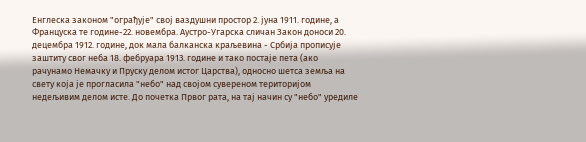Енглеска законом "ограђује" свој ваздушни простор 2. јуна 1911. године, а Француска те године-22. новембра. Аустро-Угарска сличан Закон доноси 20. децембра 1912. године, док мала балканска краљевина - Србија прописује заштиту свог неба 18. фебруара 1913. године и тако постаје пета (ако рачунамо Немачку и Пруску делом истог Царства), односно шетса земља на свету која је прогласила "небо" над својом сувереном територијом недељивим делом исте. До почетка Првог рата, на тај начин су "небо" уредиле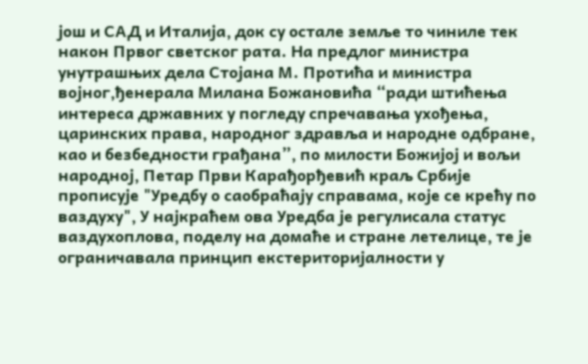још и САД и Италија, док су остале земље то чиниле тек након Првог светског рата. На предлог министра унутрашњих дела Стојана М. Протића и министра војног,ђенерала Милана Божановића “ради штићења интереса државних у погледу спречавања ухођења, царинских права, народног здравља и народне одбране, као и безбедности грађана”, по милости Божијој и вољи народној, Петар Први Карађорђевић краљ Србије прописује "Уредбу о саобраћају справама, које се крећу по ваздуху", У најкраћем ова Уредба је регулисала статус ваздухоплова, поделу на домаће и стране летелице, те је ограничавала принцип екстериторијалности у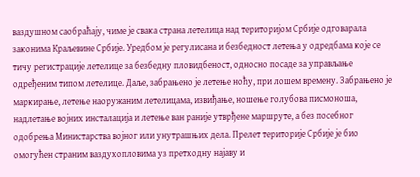ваздушном саобраћају, чиме је свака страна летелица над територијом Србије одговарала законима Краљевине Србије. Уредбом је регулисана и безбедност летења у одредбама које се тичу регистрације летелице за безбедну пловидбеност, односно посаде за управљање одређеним типом летелице. Даље, забрањено је летење ноћу, при лошем времену. Забрањено је маркирање, летење наоружаним летелицама, извиђање, ношење голубова писмоноша, надлетање војних инсталација и летење ван раније утврђене маршруте, а без посебног одобрења Министарства војног или унутрашњих дела. Прелет територије Србије је био омогућен страним ваздухопловима уз претходну најаву и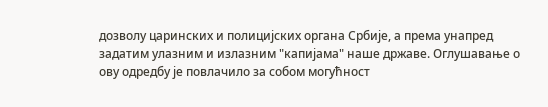дозволу царинских и полицијских органа Србије, а према унапред задатим улазним и излазним "капијама" наше државе. Оглушавање о ову одредбу је повлачило за собом могућност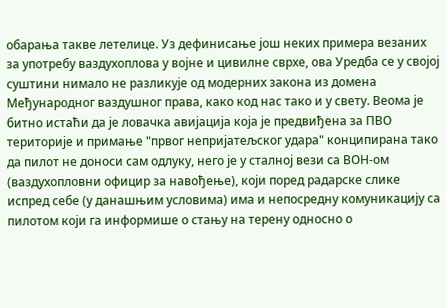обарања такве летелице. Уз дефинисање још неких примера везаних за употребу ваздухоплова у војне и цивилне сврхе, ова Уредба се у својој суштини нимало не разликује од модерних закона из домена Међународног ваздушног права, како код нас тако и у свету. Веома је битно истаћи да је ловачка авијација која је предвиђена за ПВО територије и примање "првог непријатељског удара" конципирана тако да пилот не доноси сам одлуку, него је у сталној вези са ВОН-ом (ваздухопловни официр за навођење), који поред радарске слике испред себе (у данашњим условима) има и непосредну комуникацију са пилотом који га информише о стању на терену односно о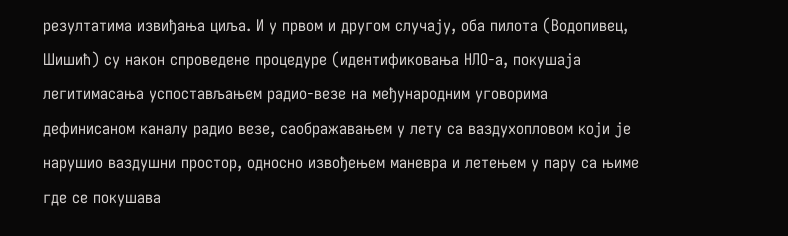резултатима извиђања циља. И у првом и другом случају, оба пилота (Водопивец, Шишић) су након спроведене процедуре (идентификовања НЛО-а, покушаја легитимасања успостављањем радио-везе на међународним уговорима дефинисаном каналу радио везе, саображавањем у лету са ваздухопловом који је нарушио ваздушни простор, односно извођењем маневра и летењем у пару са њиме где се покушава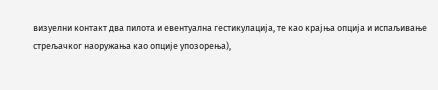визуелни контакт два пилота и евентуална гестикулација, те као крајња опција и испаљивање стрељачког наоружања као опције упозорења),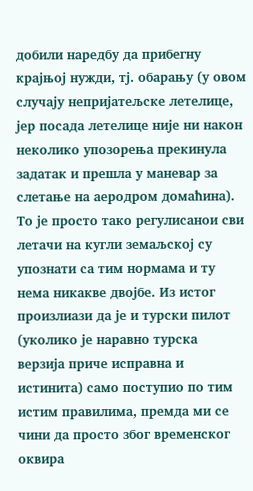добили наредбу да прибегну крајњој нужди, тј. обарању (у овом случају непријатељске летелице, јер посада летелице није ни након неколико упозорења прекинула задатак и прешла у маневар за слетање на аеродром домаћина). То је просто тако регулисанои сви летачи на кугли земаљској су упознати са тим нормама и ту нема никакве двојбе. Из истог произлиази да је и турски пилот (уколико је наравно турска верзија приче исправна и истинита) само поступио по тим истим правилима, премда ми се чини да просто због временског оквира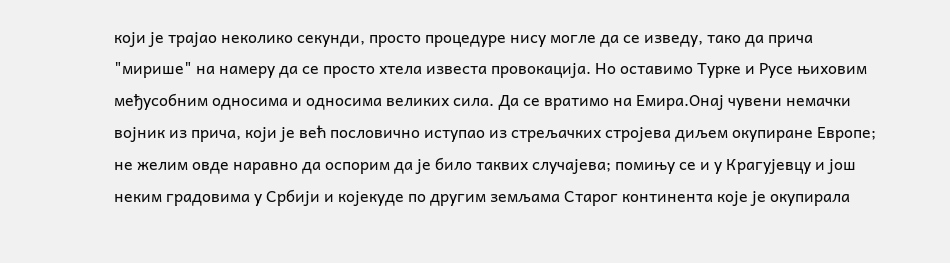који је трајао неколико секунди, просто процедуре нису могле да се изведу, тако да прича "мирише" на намеру да се просто хтела известа провокација. Но оставимо Турке и Русе њиховим међусобним односима и односима великих сила. Да се вратимо на Емира.Онај чувени немачки војник из прича, који је већ пословично иступао из стрељачких стројева диљем окупиране Европе; не желим овде наравно да оспорим да је било таквих случајева; помињу се и у Крагујевцу и још неким градовима у Србији и којекуде по другим земљама Старог континента које је окупирала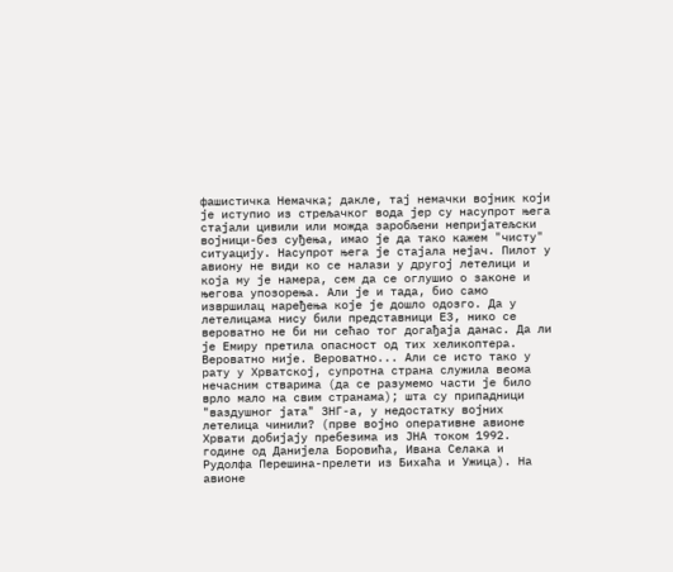фашистичка Немачка; дакле, тај немачки војник који је иступио из стрељачког вода јер су насупрот њега стајали цивили или можда заробљени непријатељски војници-без суђења, имао је да тако кажем "чисту" ситуацију. Насупрот њега је стајала нејач. Пилот у авиону не види ко се налази у другој летелици и која му је намера, сем да се оглушио о законе и његова упозорења. Али је и тада, био само извршилац наређења које је дошло одозго. Да у летелицама нису били представници ЕЗ, нико се вероватно не би ни сећао тог догађаја данас. Да ли је Емиру претила опасност од тих хеликоптера. Вероватно није. Вероватно... Али се исто тако у рату у Хрватској, супротна страна служила веома нечасним стварима (да се разумемо части је било врло мало на свим странама); шта су припадници "ваздушног јата" ЗНГ-а, у недостатку војних летелица чинили? (прве војно оперативне авионе Хрвати добијају пребезима из ЈНА током 1992. године од Данијела Боровића, Ивана Селака и Рудолфа Перешина-прелети из Бихаћа и Ужица). На авионе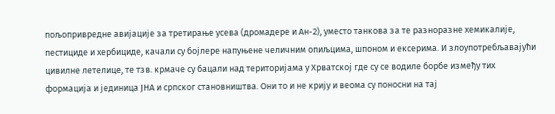пољопривредне авијације за третирање усева (дромадере и Ан-2), уместо танкова за те разноразне хемикалије, пестициде и хербициде, качали су бојлере напуњене челичним опиљцима, шпоном и ексерима. И злоупотребљавајући цивилне летелице, те тзв. крмаче су бацали над територијама у Хрватској где су се водиле борбе између тих формација и јединица ЈНА и српског становништва. Они то и не крију и веома су поносни на тај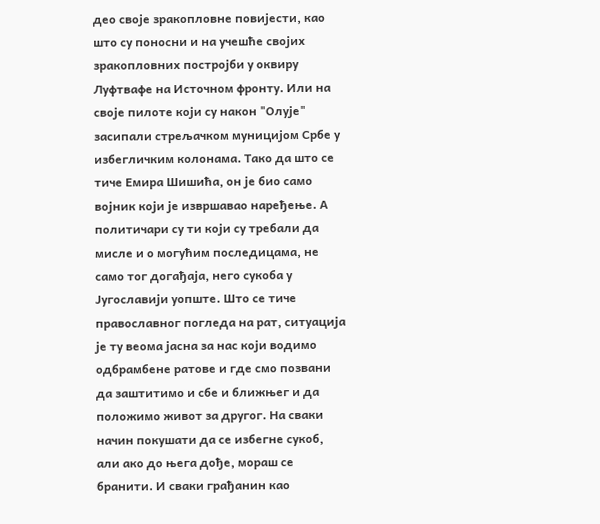део своје зракопловне повијести, као што су поносни и на учешће својих зракопловних постројби у оквиру Луфтвафе на Источном фронту. Или на своје пилоте који су након "Олује" засипали стрељачком муницијом Србе у избегличким колонама. Тако да што се тиче Емира Шишића, он је био само војник који је извршавао наређење. А политичари су ти који су требали да мисле и о могућим последицама, не само тог догађаја, него сукоба у Југославији уопште. Што се тиче православног погледа на рат, ситуација је ту веома јасна за нас који водимо одбрамбене ратове и где смо позвани да заштитимо и сбе и ближњег и да положимо живот за другог. На сваки начин покушати да се избегне сукоб, али ако до њега дође, мораш се бранити. И сваки грађанин као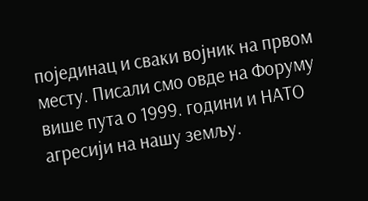појединац и сваки војник на првом месту. Писали смо овде на Форуму више пута о 1999. години и НАТО агресији на нашу земљу.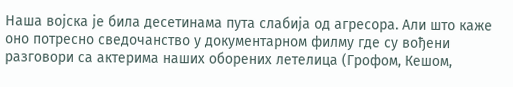Наша војска је била десетинама пута слабија од агресора. Али што каже оно потресно сведочанство у документарном филму где су вођени разговори са актерима наших оборених летелица (Грофом, Кешом,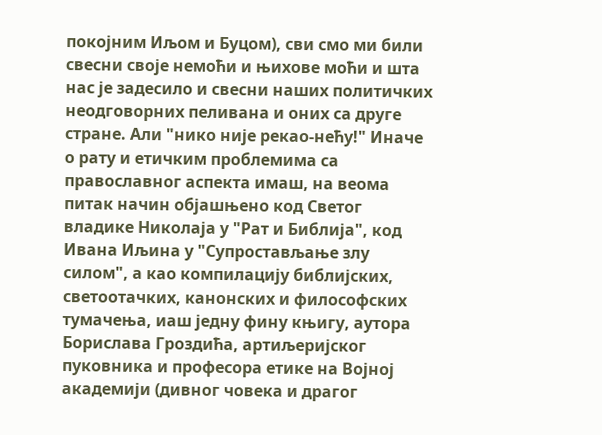покојним Иљом и Буцом), сви смо ми били свесни своје немоћи и њихове моћи и шта нас је задесило и свесни наших политичких неодговорних пеливана и оних са друге стране. Али "нико није рекао-нећу!" Иначе о рату и етичким проблемима са православног аспекта имаш, на веома питак начин објашњено код Светог владике Николаја у "Рат и Библија", код Ивана Иљина у "Супростављање злу силом", а као компилацију библијских, светоотачких, канонских и философских тумачења, иаш једну фину књигу, аутора Борислава Гроздића, артиљеријског пуковника и професора етике на Војној академији (дивног човека и драгог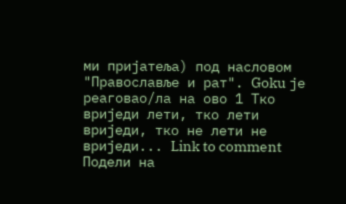ми пријатеља) под насловом "Православље и рат". Goku је реаговао/ла на ово 1 Тко вриједи лети, тко лети вриједи, тко не лети не вриједи... Link to comment Подели на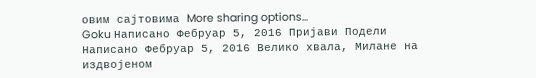овим сајтовима More sharing options...
Goku Написано Фебруар 5, 2016 Пријави Подели Написано Фебруар 5, 2016 Велико хвала, Милане на издвојеном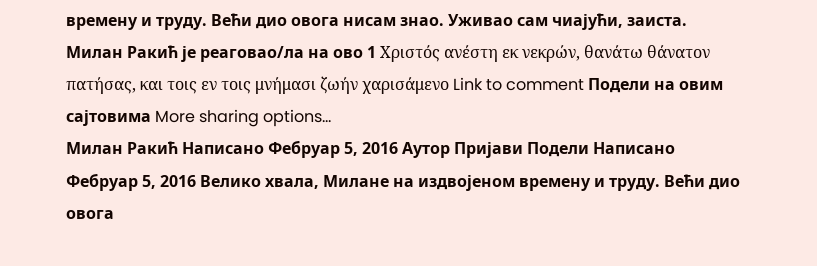времену и труду. Већи дио овога нисам знао. Уживао сам чиајући, заиста. Милан Ракић је реаговао/ла на ово 1 Χριστός ανέστη εκ νεκρών, θανάτω θάνατον πατήσας, και τοις εν τοις μνήμασι ζωήν χαρισάμενο Link to comment Подели на овим сајтовима More sharing options...
Милан Ракић Написано Фебруар 5, 2016 Аутор Пријави Подели Написано Фебруар 5, 2016 Велико хвала, Милане на издвојеном времену и труду. Већи дио овога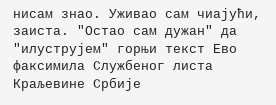нисам знао. Уживао сам чиајући, заиста. "Остао сам дужан" да "илуструјем" горњи текст Ево факсимила Службеног листа Краљевине Србије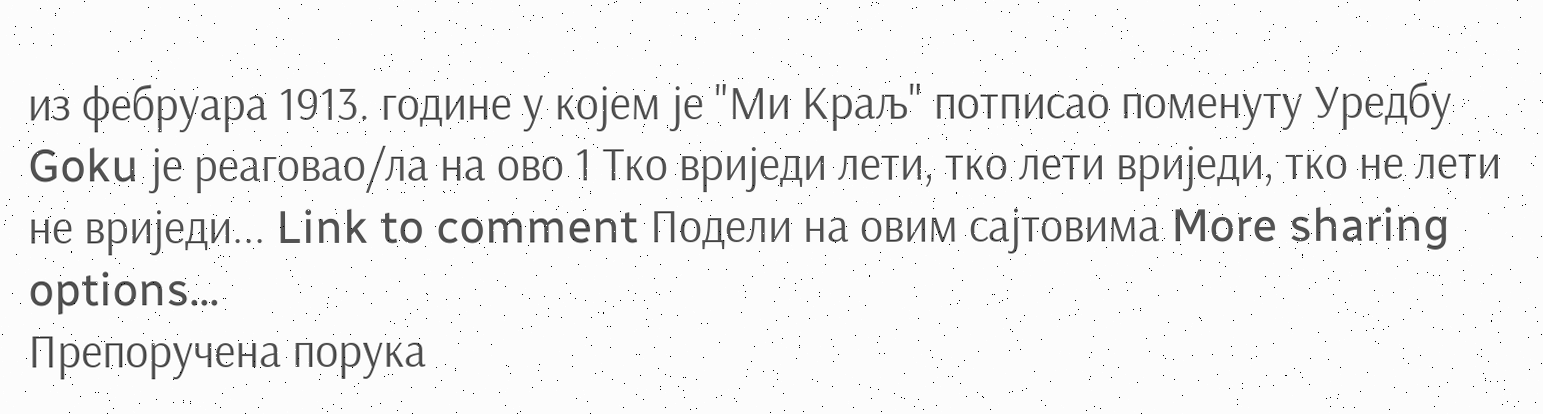из фебруара 1913. године у којем је "Ми Краљ" потписао поменуту Уредбу Goku је реаговао/ла на ово 1 Тко вриједи лети, тко лети вриједи, тко не лети не вриједи... Link to comment Подели на овим сајтовима More sharing options...
Препоручена порука